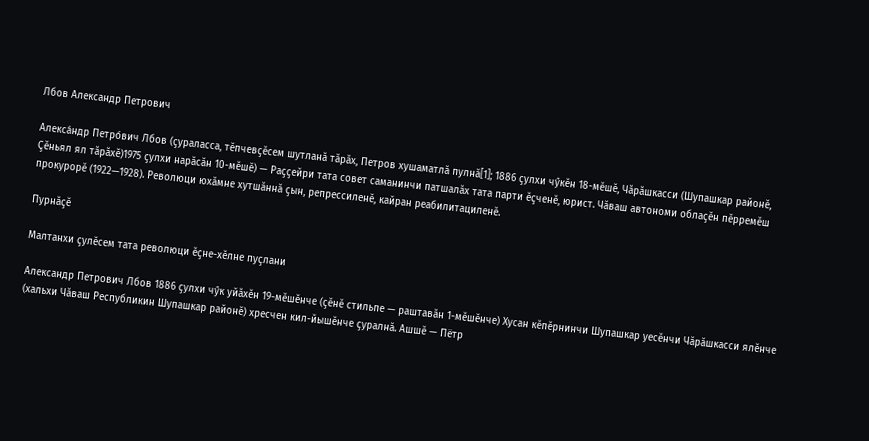Лбов Александр Петрович

Алекса́ндр Петро́вич Лбов (ҫураласса, тӗпчевҫӗсем шутланӑ тӑрӑх, Петров хушаматлӑ пулнӑ[1]; 1886 ҫулхи чӳкӗн 18-мӗшӗ, Чăрăшкасси (Шупашкар районĕ, Çĕньял ял тăрăхĕ)1975 ҫулхи нарӑсӑн 10-мӗшӗ) — Раҫҫейри тата совет саманинчи патшалӑх тата парти ӗҫченӗ, юрист. Чӑваш автономи облаҫӗн пӗрремӗш прокурорӗ (1922—1928). Революци юхӑмне хутшӑннӑ ҫын, репрессиленӗ, кайран реабилитациленӗ.

Пурнӑҫӗ

Малтанхи ҫулӗсем тата революци ӗҫне-хӗлне пуҫлани

Александр Петрович Лбов 1886 ҫулхи чӳк уйӑхӗн 19-мӗшӗнче (ҫӗнӗ стильпе — раштавӑн 1-мӗшӗнче) Хусан кӗпӗрнинчи Шупашкар уесӗнчи Чӑрӑшкасси ялӗнче (хальхи Чӑваш Республикин Шупашкар районӗ) хресчен кил-йышӗнче ҫуралнӑ. Ашшӗ — Пётр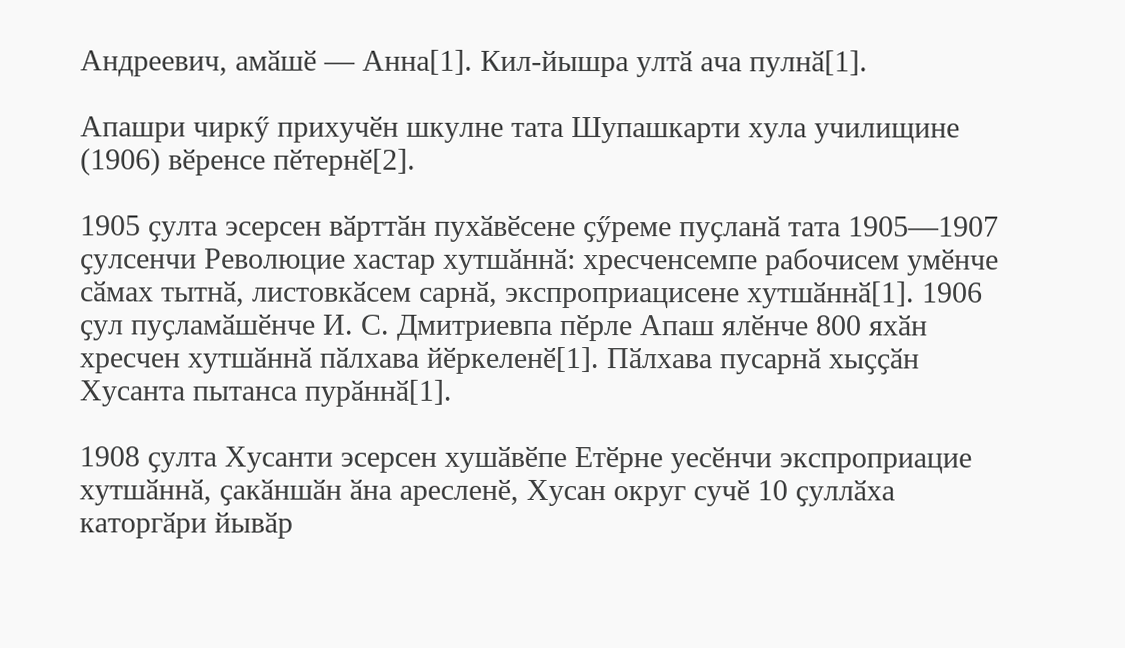Андреевич, амӑшӗ — Анна[1]. Кил-йышра ултӑ ача пулнӑ[1].

Апашри чиркӳ прихучӗн шкулне тата Шупашкарти хула училищине (1906) вӗренсе пӗтернӗ[2].

1905 ҫулта эсерсен вӑрттӑн пухӑвӗсене ҫӳреме пуҫланӑ тата 1905—1907 ҫулсенчи Революцие хастар хутшӑннӑ: хресченсемпе рабочисем умӗнче сӑмах тытнӑ, листовкӑсем сарнӑ, экспроприацисене хутшӑннӑ[1]. 1906 ҫул пуҫламӑшӗнче И. С. Дмитриевпа пӗрле Апаш ялӗнче 800 яхӑн хресчен хутшӑннӑ пӑлхава йӗркеленӗ[1]. Пӑлхава пусарнӑ хыҫҫӑн Хусанта пытанса пурӑннӑ[1].

1908 ҫулта Хусанти эсерсен хушӑвӗпе Етӗрне уесӗнчи экспроприацие хутшӑннӑ, ҫакӑншӑн ӑна аресленӗ, Хусан округ сучӗ 10 ҫуллӑха каторгӑри йывӑр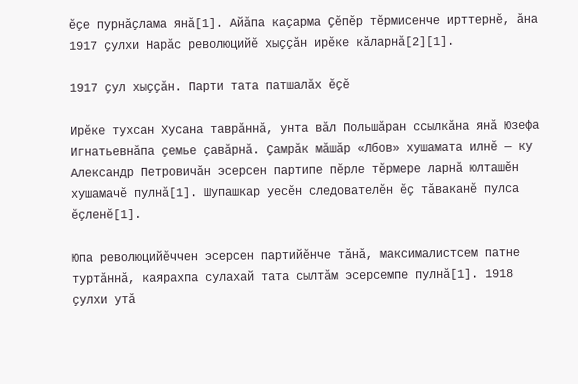ӗҫе пурнӑҫлама янӑ[1]. Айӑпа каҫарма Ҫӗпӗр тӗрмисенче ирттернӗ, ӑна 1917 ҫулхи Нарӑс революцийӗ хыҫҫӑн ирӗке кӑларнӑ[2][1].

1917 ҫул хыҫҫӑн. Парти тата патшалӑх ӗҫӗ

Ирӗке тухсан Хусана таврӑннӑ, унта вӑл Польшӑран ссылкӑна янӑ Юзефа Игнатьевнӑпа ҫемье ҫавӑрнӑ. Ҫамрӑк мӑшӑр «Лбов» хушамата илнӗ — ку Александр Петровичӑн эсерсен партипе пӗрле тӗрмере ларнӑ юлташӗн хушамачӗ пулнӑ[1]. Шупашкар уесӗн следователӗн ӗҫ тӑваканӗ пулса ӗҫленӗ[1].

Юпа революцийӗччен эсерсен партийӗнче тӑнӑ, максималистсем патне туртӑннӑ, каярахпа сулахай тата сылтӑм эсерсемпе пулнӑ[1]. 1918 ҫулхи утӑ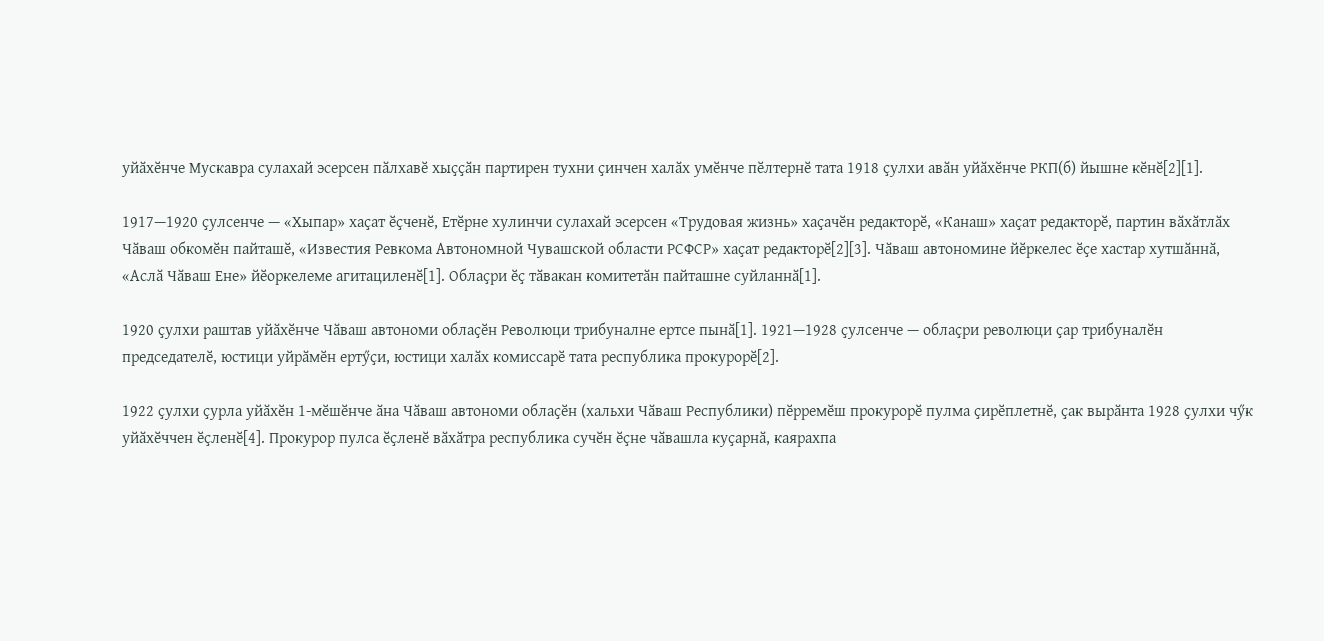уйӑхӗнче Мускавра сулахай эсерсен пӑлхавӗ хыҫҫӑн партирен тухни ҫинчен халӑх умӗнче пӗлтернӗ тата 1918 ҫулхи авӑн уйӑхӗнче РКП(б) йышне кӗнӗ[2][1].

1917—1920 ҫулсенче — «Хыпар» хаҫат ӗҫченӗ, Етӗрне хулинчи сулахай эсерсен «Трудовая жизнь» хаҫачӗн редакторӗ, «Канаш» хаҫат редакторӗ, партин вӑхӑтлӑх Чӑваш обкомӗн пайташӗ, «Известия Ревкома Автономной Чувашской области РСФСР» хаҫат редакторӗ[2][3]. Чӑваш автономине йӗркелес ӗҫе хастар хутшӑннӑ, «Аслӑ Чӑваш Ене» йӗоркелеме агитациленӗ[1]. Облаҫри ӗҫ тӑвакан комитетӑн пайташне суйланнӑ[1].

1920 ҫулхи раштав уйӑхӗнче Чӑваш автономи облаҫӗн Революци трибуналне ертсе пынӑ[1]. 1921—1928 ҫулсенче — облаҫри революци ҫар трибуналӗн председателӗ, юстици уйрӑмӗн ертӳҫи, юстици халӑх комиссарӗ тата республика прокурорӗ[2].

1922 ҫулхи ҫурла уйӑхӗн 1-мӗшӗнче ӑна Чӑваш автономи облаҫӗн (хальхи Чӑваш Республики) пӗрремӗш прокурорӗ пулма ҫирӗплетнӗ, ҫак вырӑнта 1928 ҫулхи чӳк уйӑхӗччен ӗҫленӗ[4]. Прокурор пулса ӗҫленӗ вӑхӑтра республика сучӗн ӗҫне чӑвашла куҫарнӑ, каярахпа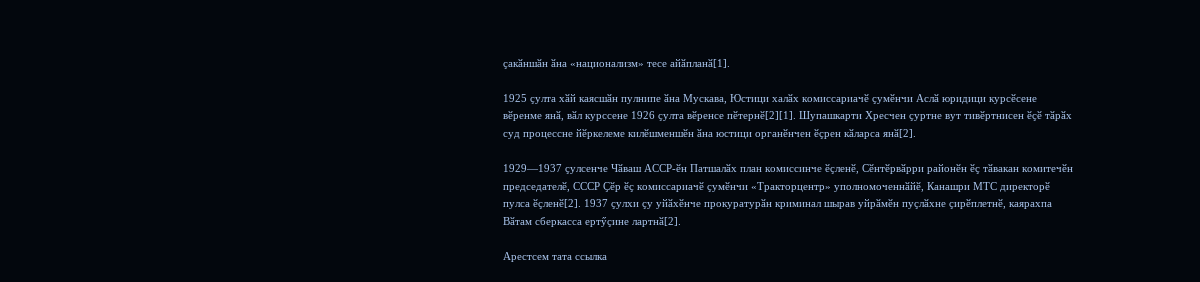ҫакӑншӑн ӑна «национализм» тесе айӑпланӑ[1].

1925 ҫулта хӑй каясшӑн пулнипе ӑна Мускава, Юстици халӑх комиссариачӗ ҫумӗнчи Аслӑ юридици курсӗсене вӗренме янӑ, вӑл курссене 1926 ҫулта вӗренсе пӗтернӗ[2][1]. Шупашкарти Хресчен ҫуртне вут тивӗртнисен ӗҫӗ тӑрӑх суд процессне йӗркелеме килӗшменшӗн ӑна юстици органӗнчен ӗҫрен кӑларса янӑ[2].

1929—1937 ҫулсенче Чӑваш АССР-ӗн Патшалӑх план комиссинче ӗҫленӗ, Сӗнтӗрвӑрри районӗн ӗҫ тӑвакан комитечӗн председателӗ, СССР Ҫӗр ӗҫ комиссариачӗ ҫумӗнчи «Тракторцентр» уполномоченнӑйӗ, Канашри МТС директорӗ пулса ӗҫленӗ[2]. 1937 ҫулхи ҫу уйӑхӗнче прокуратурӑн криминал шырав уйрӑмӗн пуҫлӑхне ҫирӗплетнӗ, каярахпа Вӑтам сберкасса ертӳҫине лартнӑ[2].

Арестсем тата ссылка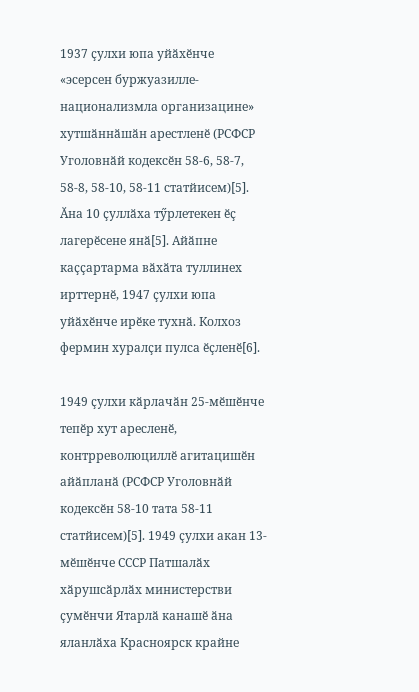1937 ҫулхи юпа уйӑхӗнче «эсерсен буржуазилле-национализмла организацине» хутшӑннӑшӑн арестленӗ (РСФСР Уголовнӑй кодексӗн 58-6, 58-7, 58-8, 58-10, 58-11 статйисем)[5]. Ӑна 10 ҫуллӑха тӳрлетекен ӗҫ лагерӗсене янӑ[5]. Айӑпне каҫҫартарма вӑхӑта туллинех ирттернӗ, 1947 ҫулхи юпа уйӑхӗнче ирӗке тухнӑ. Колхоз фермин хуралҫи пулса ӗҫленӗ[6].

1949 ҫулхи кӑрлачӑн 25-мӗшӗнче тепӗр хут аресленӗ, контрреволюциллӗ агитацишӗн айӑпланӑ (РСФСР Уголовнӑй кодексӗн 58-10 тата 58-11 статйисем)[5]. 1949 ҫулхи акан 13-мӗшӗнче СССР Патшалӑх хӑрушсӑрлӑх министерстви ҫумӗнчи Ятарлӑ канашӗ ӑна яланлӑха Красноярск крайне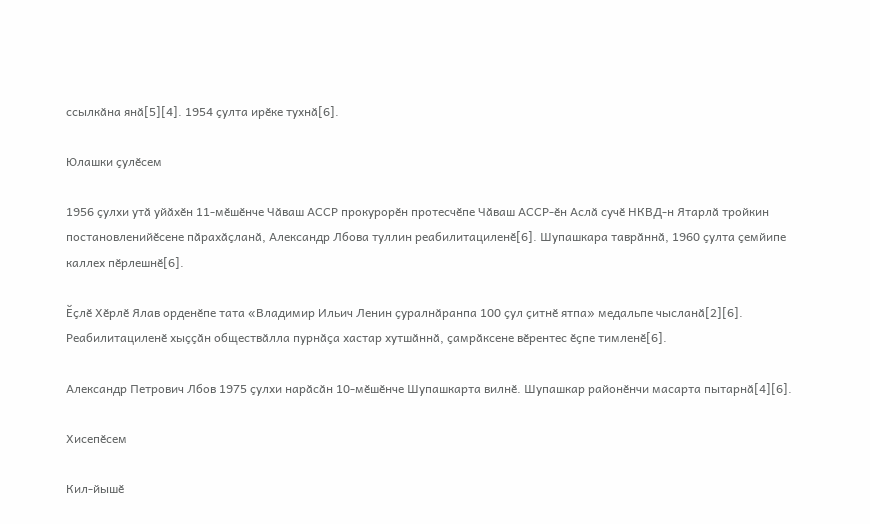ссылкӑна янӑ[5][4]. 1954 ҫулта ирӗке тухнӑ[6].

Юлашки ҫулӗсем

1956 ҫулхи утӑ уйӑхӗн 11-мӗшӗнче Чӑваш АССР прокурорӗн протесчӗпе Чӑваш АССР-ӗн Аслӑ сучӗ НКВД-н Ятарлӑ тройкин постановленийӗсене пӑрахӑҫланӑ, Александр Лбова туллин реабилитациленӗ[6]. Шупашкара таврӑннӑ, 1960 ҫулта ҫемйипе каллех пӗрлешнӗ[6].

Ӗҫлӗ Хӗрлӗ Ялав орденӗпе тата «Владимир Ильич Ленин ҫуралнӑранпа 100 ҫул ҫитнӗ ятпа» медальпе чысланӑ[2][6]. Реабилитациленӗ хыҫҫӑн обществӑлла пурнӑҫа хастар хутшӑннӑ, ҫамрӑксене вӗрентес ӗҫпе тимленӗ[6].

Александр Петрович Лбов 1975 ҫулхи нарӑсӑн 10-мӗшӗнче Шупашкарта вилнӗ. Шупашкар районӗнчи масарта пытарнӑ[4][6].

Хисепӗсем

Кил-йышӗ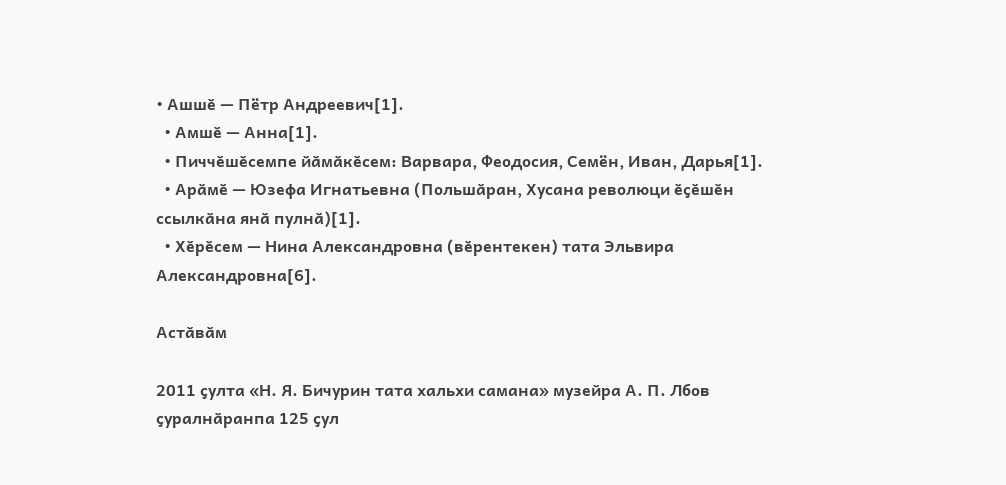• Ашшӗ — Пётр Андреевич[1].
  • Амшӗ — Анна[1].
  • Пиччӗшӗсемпе йӑмӑкӗсем: Варвара, Феодосия, Семён, Иван, Дарья[1].
  • Арӑмӗ — Юзефа Игнатьевна (Польшӑран, Хусана революци ӗҫӗшӗн ссылкӑна янӑ пулнӑ)[1].
  • Хӗрӗсем — Нина Александровна (вӗрентекен) тата Эльвира Александровна[6].

Астӑвӑм

2011 ҫулта «Н. Я. Бичурин тата хальхи самана» музейра А. П. Лбов ҫуралнӑранпа 125 ҫул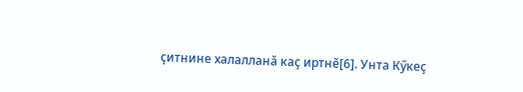ҫитнине халалланӑ каҫ иртнӗ[6]. Унта Кӳкеҫ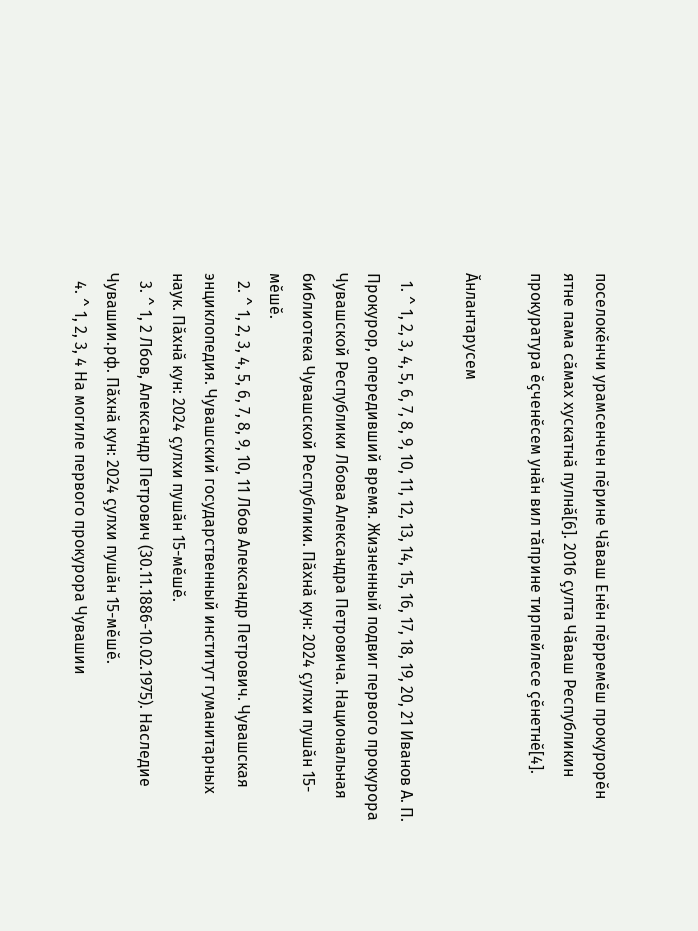поселокӗнчи урамсенчен пӗрине Чӑваш Енӗн пӗрремӗш прокурорӗн ятне пама сӑмах хускатнӑ пулнӑ[6]. 2016 ҫулта Чӑваш Республикин прокуратура ӗҫченӗсем унӑн вил тӑприне тирпейлесе ҫӗнетнӗ[4].

Ӑнлантарусем

  1. ^ 1, 2, 3, 4, 5, 6, 7, 8, 9, 10, 11, 12, 13, 14, 15, 16, 17, 18, 19, 20, 21 Иванов А. П. Прокурор, опередивший время. Жизненный подвиг первого прокурора Чувашской Республики Лбова Александра Петровича. Национальная библиотека Чувашской Республики. Пӑхнӑ кун: 2024 ҫулхи пушӑн 15-мӗшӗ.
  2. ^ 1, 2, 3, 4, 5, 6, 7, 8, 9, 10, 11 Лбов Александр Петрович. Чувашская энциклопедия. Чувашский государственный институт гуманитарных наук. Пӑхнӑ кун: 2024 ҫулхи пушӑн 15-мӗшӗ.
  3. ^ 1, 2 Лбов, Александр Петрович (30.11.1886-10.02.1975). Наследие Чувашии.рф. Пӑхнӑ кун: 2024 ҫулхи пушӑн 15-мӗшӗ.
  4. ^ 1, 2, 3, 4 На могиле первого прокурора Чувашии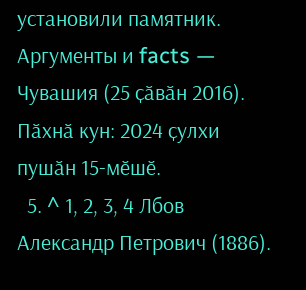установили памятник. Аргументы и facts — Чувашия (25 ҫӑвӑн 2016). Пӑхнӑ кун: 2024 ҫулхи пушӑн 15-мӗшӗ.
  5. ^ 1, 2, 3, 4 Лбов Александр Петрович (1886).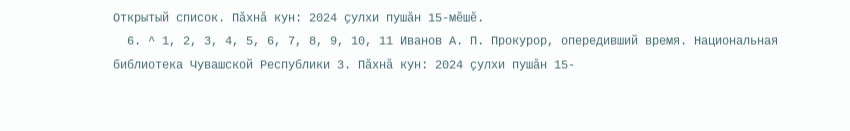Открытый список. Пӑхнӑ кун: 2024 ҫулхи пушӑн 15-мӗшӗ.
  6. ^ 1, 2, 3, 4, 5, 6, 7, 8, 9, 10, 11 Иванов А. П. Прокурор, опередивший время. Национальная библиотека Чувашской Республики 3. Пӑхнӑ кун: 2024 ҫулхи пушӑн 15-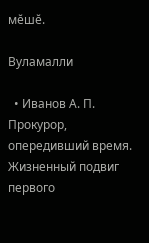мӗшӗ.

Вуламалли

  • Иванов А. П. Прокурор, опередивший время. Жизненный подвиг первого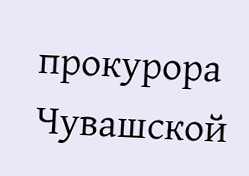прокурора Чувашской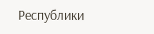Республики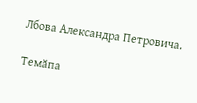Лбова Александра Петровича.

Темӑпа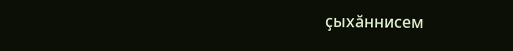ҫыхӑннисем